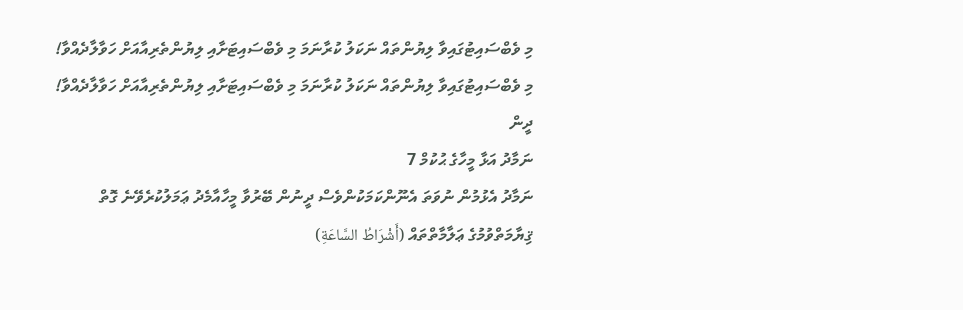މި ވެބްސައިޓުގައިވާ ލިޔުންތައް ނަކަލު ކުރާނަމަ މި ވެބްސައިޓަށާއި ލިޔުންތެރިއާއަށް ހަވާލާދެއްވާ!
މި ވެބްސައިޓުގައިވާ ލިޔުންތައް ނަކަލު ކުރާނަމަ މި ވެބްސައިޓަށާއި ލިޔުންތެރިއާއަށް ހަވާލާދެއްވާ!
ދީން
ނަމާދު އަޅާ މީހާގެ ޙުކުމް 7
ނަމާދު އެޅުމުން ނުވަތަ އެނޫންކަމަކުންވެސް ދީނުން ބޭރުވާ މީހާއާމެދު ޢަމަލުކުރެވޭނެ ގޮތް
ޤިޔާމަތްވުމުގެ ޢަލާމާތްތައް (أَشْرَاطُ السَّاعَةِ)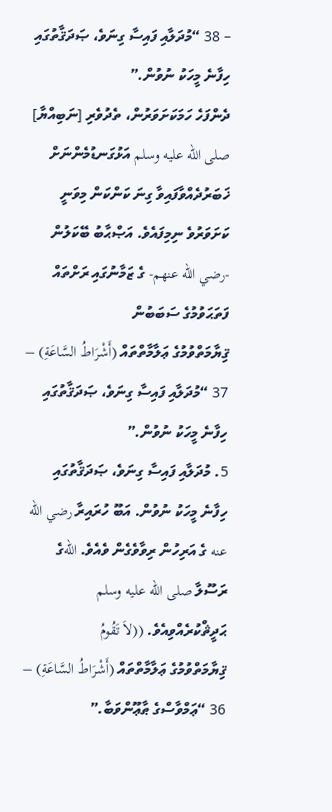– 38 “މުދަލާއި ފައިސާ ގިނަވެ، ޞަދަޤާތުގައި ހިފާނެ މީހަކު ނުވުން.”
ދެންފަހެ ހަމަކަށަވަރުން، ތެދުވެރި [ނަބިއްޔާ] صلى الله عليه وسلم އަޅުގަނޑުމެންނަށް ޚަބަރުދެއްވާފައިވާ ގިނަ ކަންކަން މިވަނީ ކަށަވަރުވެ ނިމިފައެވެ. އަޞްޙާބު ބޭކަލުން -رضي الله عنهم- ގެ ޒަމާނުގައި ރަށްތައް ފަތަޙަވުމުގެ ސަބަބުން
ޤިޔާމަތްވުމުގެ ޢަލާމާތްތައް (أَشْرَاطُ السَّاعَةِ) – 37 “މުދަލާއި ފައިސާ ގިނަވެ، ޞަދަޤާތުގައި ހިފާނެ މީހަކު ނުވުން.”
5. މުދަލާއި ފައިސާ ގިނަވެ، ޞަދަޤާތުގައި ހިފާނެ މީހަކު ނުވުން. އަބޫ ހުރައިރާ رضي الله عنه ގެ އަރިހުން ރިވާވެގެން ވެއެވެ. اللهގެ ރަސޫލާ صلى الله عليه وسلم ޙަދީޘްކުރެއްވިއެވެ. ((لاَ تَقُومُ
ޤިޔާމަތްވުމުގެ ޢަލާމާތްތައް (أَشْرَاطُ السَّاعَةِ) – 36 “ޢަމްވާސްގެ ޠާޢޫންވަބާ.”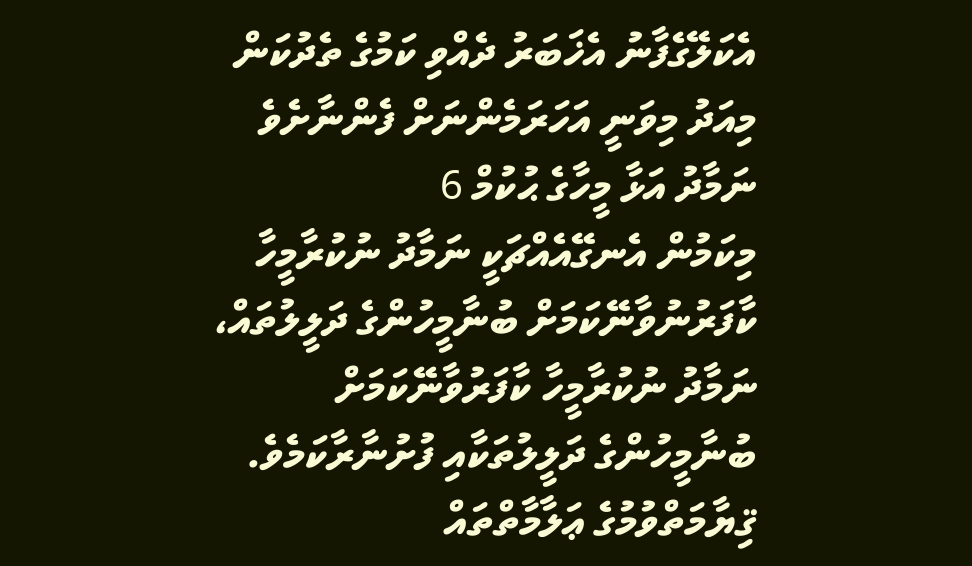އެކަލޭގެފާނު އެޚަބަރު ދެއްވި ކަމުގެ ތެދުކަން މިއަދު މިވަނީ އަހަރަމެންނަށް ފެންނާށެވެ
ނަމާދު އަޅާ މީހާގެ ޙުކުމް 6
މިކަމުން އެނގޭއެއްޗަކީ ނަމާދު ނުކުރާމީހާ ކާފަރުނުވާނޭކަމަށް ބުނާމީހުންގެ ދަލީލުތައް، ނަމާދު ނުކުރާމީހާ ކާފަރުވާނޭކަމަށް ބުނާމީހުންގެ ދަލީލުތަކާއި ފުށުނާރާކަމެވެ.
ޤިޔާމަތްވުމުގެ ޢަލާމާތްތައް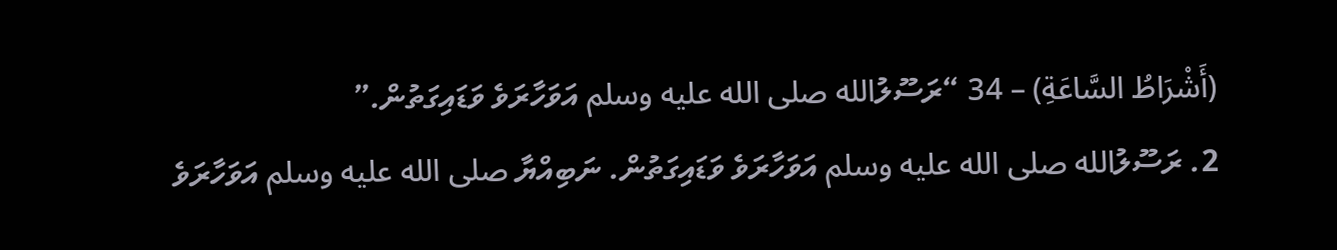(أَشْرَاطُ السَّاعَةِ) – 34 “ރަސޫލުالله صلى الله عليه وسلم އަވަހާރަވެ ވަޑައިގަތުން.”
2. ރަސޫލުالله صلى الله عليه وسلم އަވަހާރަވެ ވަޑައިގަތުން. ނަބިއްޔާ صلى الله عليه وسلم އަވަހާރަވެ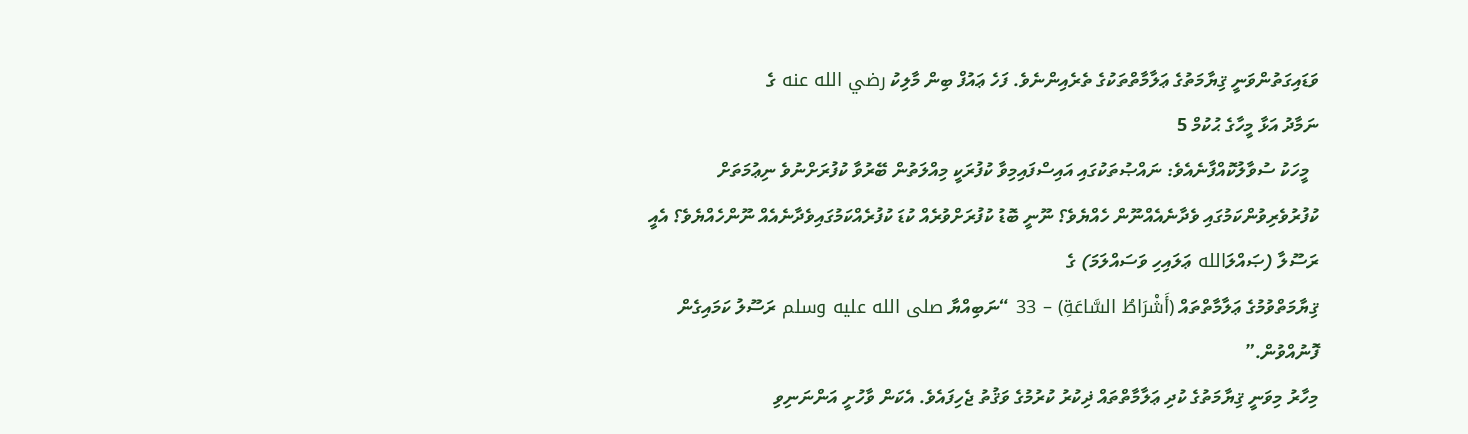ވަޑައިގަތުންވަނީ ޤިޔާމަތުގެ ޢަލާމާތްތަކުގެ ތެރެއިންނެވެ. ފަހެ ޢައުފް ބިން މާލިކު رضي الله عنه ގެ
ނަމާދު އަޅާ މީހާގެ ޙުކުމް 5
  މީހަކު ސުވާލުކޮއްފާނެއެވެ: ނައްޞުތަކުގައި އައިސްފައިމިވާ ކުފުރަކީ މިއްލަތުން ބޭރުވާ ކުފުރަށްނުވެ ނިޢުމަތަށް ކުފުރުވެރިވުންކަމުގައި ވެދާނެއެއްނޫން ހެއްޔެވެ؟ ނޫނީ ބޮޑު ކުފުރަށްވުރެއް ކުޑަ ކުފުރެއްކަމުގައިވެދާނެއެއް ނޫންހެއްޔެވެ؟ އެއީ ރަސޫލާ (ޞައްލަالله ޢަލައިހި ވަސައްލަމަ) ގެ
ޤިޔާމަތްވުމުގެ ޢަލާމާތްތައް (أَشْرَاطُ السَّاعَةِ) – 33 “ނަބިއްޔާ صلى الله عليه وسلم ރަސޫލު ކަމައިގެން ފޮނުއްވުން.”
މިހާރު މިވަނީ ޤިޔާމަތުގެ ކުދި ޢަލާމާތްތައް ޛިކުރު ކުރުމުގެ ވަޤުތު ޖެހިފައެވެ. އެކަން ވާހުށީ އަންނަނިވި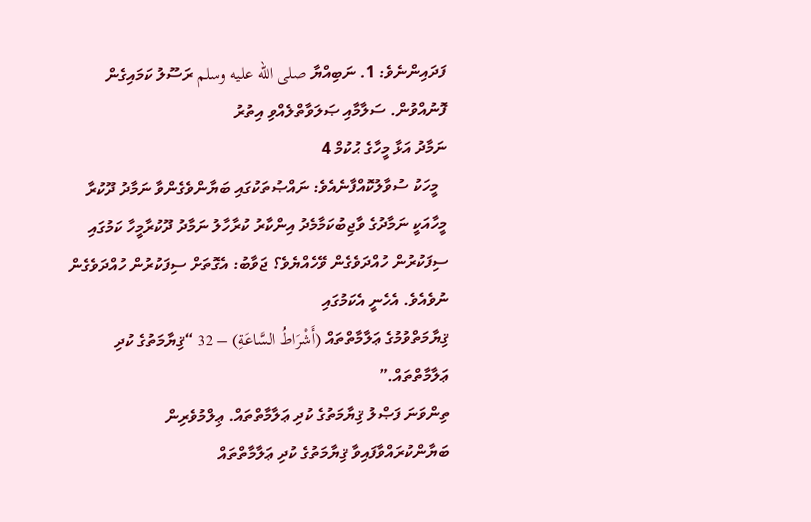ފަދައިންނެވެ: 1. ނަބިއްޔާ صلى الله عليه وسلم ރަސޫލު ކަމައިގެން ފޮނުއްވުން. ސަލާމާއި ޞަލަވާތްލެއްވި އިތުރު
ނަމާދު އަޅާ މީހާގެ ޙުކުމް 4
  މީހަކު ސުވާލުކޮއްފާނެއެވެ: ނައްޞުތަކުގައި ބަޔާންވެގެންވާ ނަމާދު ދޫކުރާ މީހާއަކީ ނަމާދުގެ ވާޖިބުކަމާމެދު އިންކާރު ކުރާހާލު ނަމާދު ދޫކުރާމީހާ ކަމުގައި ސިފަކުރުން ހުއްދަވެގެން ވޭހެއްޔެވެ؟ ޖަވާބު: އެގޮތަށް ސިފަކުރުން ހުއްދަވެގެން ނުވެއެވެ. އެހެނީ އެކަމުގައި
ޤިޔާމަތްވުމުގެ ޢަލާމާތްތައް (أَشْرَاطُ السَّاعَةِ) – 32 “ޤިޔާމަތުގެ ކުދި ޢަލާމާތްތައް.”
ތިންވަނަ ފަޞްލު ޤިޔާމަތުގެ ކުދި ޢަލާމާތްތައް. ޢިލްމުވެރިން ބަޔާންކުރައްވާފައިވާ ޤިޔާމަތުގެ ކުދި ޢަލާމާތްތައް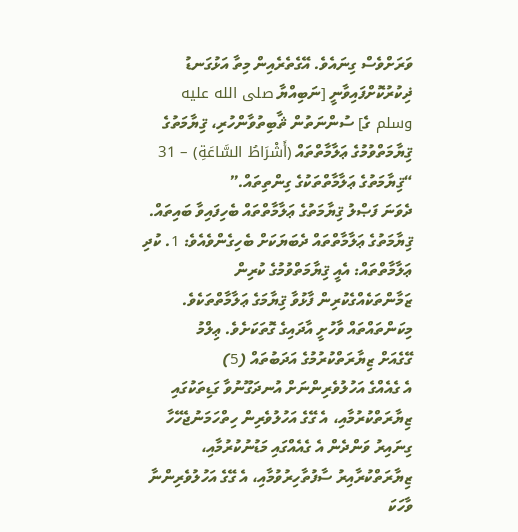ވަރަށްވެސް ގިނައެވެ. އޭގެތެރެއިން މިތާ އަޅުގަނޑު ޛިކުރުކޮށްފައިވާނީ [ނަބިއްޔާ صلى الله عليه وسلم ގެ] ސުންނަތުން ޘާބިތުވާންހުރި، ޤިޔާމަތުގެ
ޤިޔާމަތްވުމުގެ ޢަލާމާތްތައް (أَشْرَاطُ السَّاعَةِ) – 31 “ޤިޔާމަތުގެ ޢަލާމާތްތަކުގެ ގިންތިތައް.”
ދެވަނަ ފަޞްލު ޤިޔާމަތުގެ ޢަލާމާތްތައް ބެހިފައިވާ ބައިތައް. ޤިޔާމަތުގެ ޢަލާމާތްތައް ދެބަޔަކަށް ބެހިގެންވެއެވެ: 1. ކުދި ޢަލާމާތްތައް: އެއީ ޤިޔާމަތްވުމުގެ ކުރިން ޒަމާންތަކެއްގެކުރިން ފާޅުވާ ޤިޔާމަގެ ޢަލާމާތްތަކެވެ. މިކަންތައްތައް ވާހުށީ އާދައިގެ ގޮތަކަށެވެ. ޢިލްމު
ގޭގެއަށް ޒިޔާރަތްކުރުމުގެ އަދަބުތައް (5)
އެ ގެއެއްގެ އަހުލުވެރިންނަށް އުނދަގޫނުވާ ގަޑިތަކުގައި ޒިޔާރަތްކުރުމާއި، އެ ގޭގެ އަހުލުވެރިން ހިތްހަމަނުޖެހޭހާ ގިނައިރު ވަންދެން އެ ގެއެއްގައި މަޑުނުކުރުމާއި، ޒިޔާރަތްކުރާއިރު ސާފުތާހިރުވުމާއި، އެ ގޭގެ އަހުލުވެރިންނާ ވާހަކަ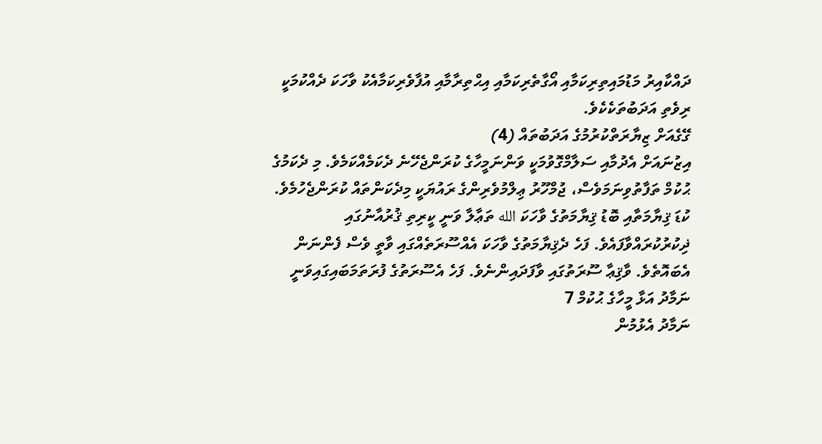ދައްކާއިރު މަޑުމައިތިރިކަމާއި އޯގާތެރިކަމާއި އިޙްތިރާމާއި އުފާވެރިކަމާއެކު ވާހަކަ ދެއްކުމަކީ ރިވެތި އަދަބުތަކެކެވެ.
ގޭގެއަށް ޒިޔާރަތްކުރުމުގެ އަދަބުތައް (4)
އިޒުނައަށް އެދުމާއި ސަލާމްގޮވުމަކީ ވަންނަމީހާގެ ކުރަންޖެހޭނެ ދެކަމެއްކަމެވެ. މި ދެކަމުގެ ޙުކުމް ތަފާތުވިނަމަވެސް، ޖުމްހޫރު ޢިލްމުވެރިންގެ ރައުޔަކީ މިދެކަންތައް ކުރަންޖެހުމެވެ.
ކުޑަ ޤިޔާމަތާއި ބޮޑު ޤިޔާމަތުގެ ވާހަކަ الله ތަޢާލާ ވަނީ ކީރިތި ޤުރުއާނުގައި ޛިކުރުކުރައްވާފައެވެ. ފަހެ ދެޤިޔާމަތުގެ ވާހަކަ އެއްސޫރަތެއްގައި ވާތީ ވެސް ފެންނަން އެބައޮތެވެ. ވާޤިޢާ ސޫރަތުގައި ވާފަދައިންނެވެ. ފަހެ އެސޫރަތުގެ ފުރަތަމަބައިގައިވަނީ
ނަމާދު އަޅާ މީހާގެ ޙުކުމް 7
ނަމާދު އެޅުމުން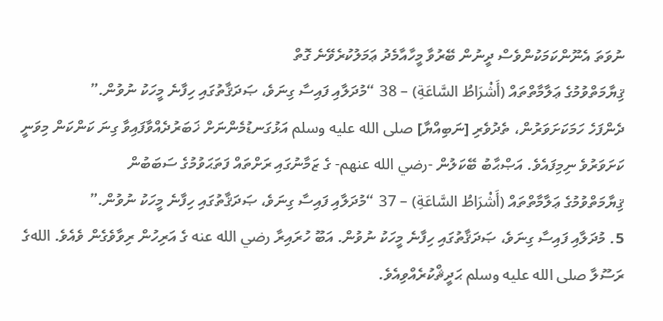ނުވަތަ އެނޫންކަމަކުންވެސް ދީނުން ބޭރުވާ މީހާއާމެދު ޢަމަލުކުރެވޭނެ ގޮތް
ޤިޔާމަތްވުމުގެ ޢަލާމާތްތައް (أَشْرَاطُ السَّاعَةِ) – 38 “މުދަލާއި ފައިސާ ގިނަވެ، ޞަދަޤާތުގައި ހިފާނެ މީހަކު ނުވުން.”
ދެންފަހެ ހަމަކަށަވަރުން، ތެދުވެރި [ނަބިއްޔާ] صلى الله عليه وسلم އަޅުގަނޑުމެންނަށް ޚަބަރުދެއްވާފައިވާ ގިނަ ކަންކަން މިވަނީ ކަށަވަރުވެ ނިމިފައެވެ. އަޞްޙާބު ބޭކަލުން -رضي الله عنهم- ގެ ޒަމާނުގައި ރަށްތައް ފަތަޙަވުމުގެ ސަބަބުން
ޤިޔާމަތްވުމުގެ ޢަލާމާތްތައް (أَشْرَاطُ السَّاعَةِ) – 37 “މުދަލާއި ފައިސާ ގިނަވެ، ޞަދަޤާތުގައި ހިފާނެ މީހަކު ނުވުން.”
5. މުދަލާއި ފައިސާ ގިނަވެ، ޞަދަޤާތުގައި ހިފާނެ މީހަކު ނުވުން. އަބޫ ހުރައިރާ رضي الله عنه ގެ އަރިހުން ރިވާވެގެން ވެއެވެ. اللهގެ ރަސޫލާ صلى الله عليه وسلم ޙަދީޘްކުރެއްވިއެވެ.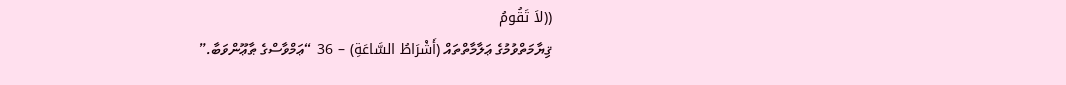((لاَ تَقُومُ
ޤިޔާމަތްވުމުގެ ޢަލާމާތްތައް (أَشْرَاطُ السَّاعَةِ) – 36 “ޢަމްވާސްގެ ޠާޢޫންވަބާ.”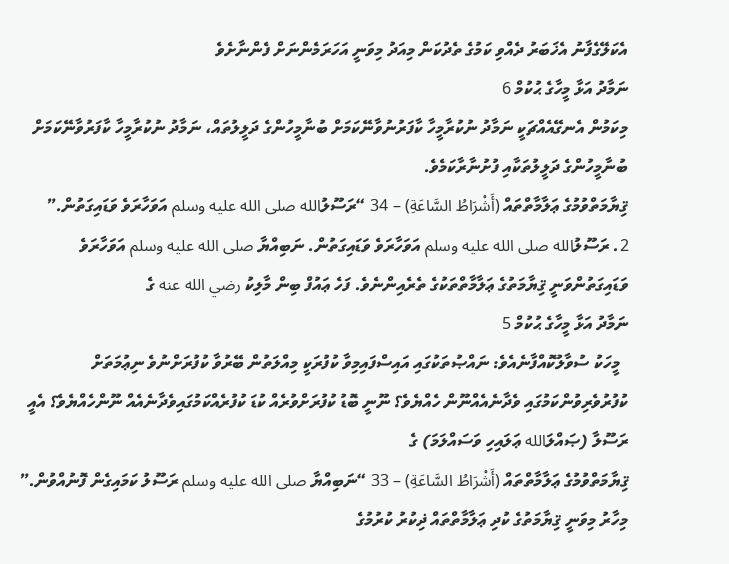އެކަލޭގެފާނު އެޚަބަރު ދެއްވި ކަމުގެ ތެދުކަން މިއަދު މިވަނީ އަހަރަމެންނަށް ފެންނާށެވެ
ނަމާދު އަޅާ މީހާގެ ޙުކުމް 6
މިކަމުން އެނގޭއެއްޗަކީ ނަމާދު ނުކުރާމީހާ ކާފަރުނުވާނޭކަމަށް ބުނާމީހުންގެ ދަލީލުތައް، ނަމާދު ނުކުރާމީހާ ކާފަރުވާނޭކަމަށް ބުނާމީހުންގެ ދަލީލުތަކާއި ފުށުނާރާކަމެވެ.
ޤިޔާމަތްވުމުގެ ޢަލާމާތްތައް (أَشْرَاطُ السَّاعَةِ) – 34 “ރަސޫލުالله صلى الله عليه وسلم އަވަހާރަވެ ވަޑައިގަތުން.”
2. ރަސޫލުالله صلى الله عليه وسلم އަވަހާރަވެ ވަޑައިގަތުން. ނަބިއްޔާ صلى الله عليه وسلم އަވަހާރަވެ ވަޑައިގަތުންވަނީ ޤިޔާމަތުގެ ޢަލާމާތްތަކުގެ ތެރެއިންނެވެ. ފަހެ ޢައުފް ބިން މާލިކު رضي الله عنه ގެ
ނަމާދު އަޅާ މީހާގެ ޙުކުމް 5
  މީހަކު ސުވާލުކޮއްފާނެއެވެ: ނައްޞުތަކުގައި އައިސްފައިމިވާ ކުފުރަކީ މިއްލަތުން ބޭރުވާ ކުފުރަށްނުވެ ނިޢުމަތަށް ކުފުރުވެރިވުންކަމުގައި ވެދާނެއެއްނޫން ހެއްޔެވެ؟ ނޫނީ ބޮޑު ކުފުރަށްވުރެއް ކުޑަ ކުފުރެއްކަމުގައިވެދާނެއެއް ނޫންހެއްޔެވެ؟ އެއީ ރަސޫލާ (ޞައްލަالله ޢަލައިހި ވަސައްލަމަ) ގެ
ޤިޔާމަތްވުމުގެ ޢަލާމާތްތައް (أَشْرَاطُ السَّاعَةِ) – 33 “ނަބިއްޔާ صلى الله عليه وسلم ރަސޫލު ކަމައިގެން ފޮނުއްވުން.”
މިހާރު މިވަނީ ޤިޔާމަތުގެ ކުދި ޢަލާމާތްތައް ޛިކުރު ކުރުމުގެ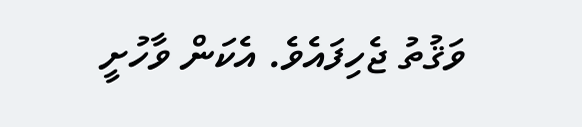ވަޤުތު ޖެހިފައެވެ. އެކަން ވާހުށީ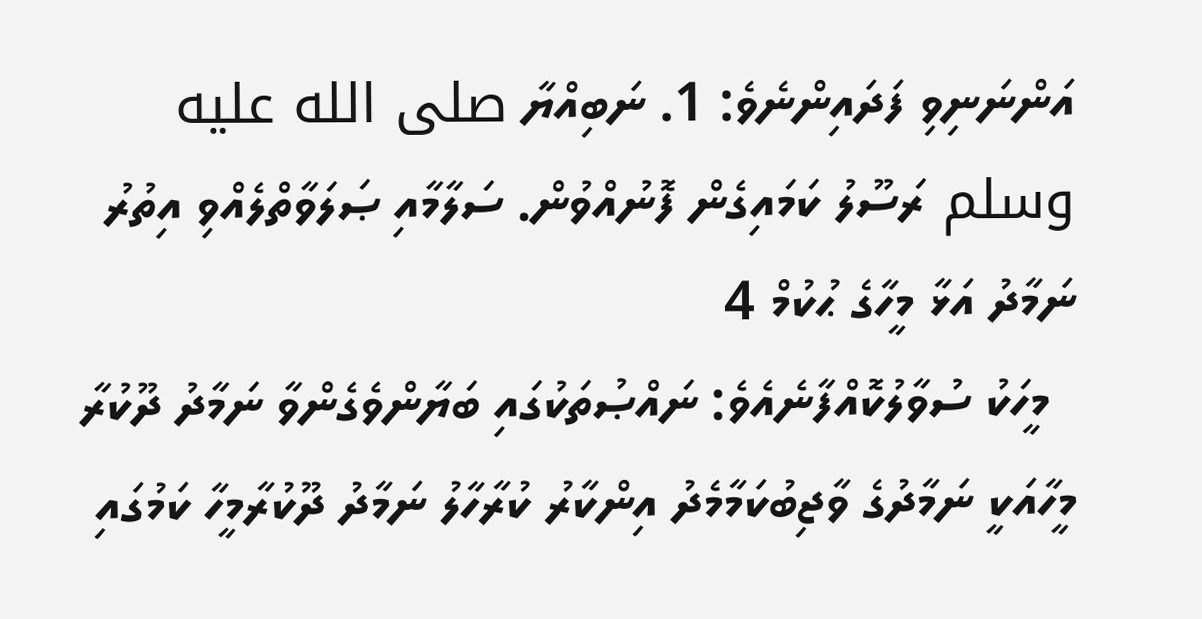އަންނަނިވި ފަދައިންނެވެ: 1. ނަބިއްޔާ صلى الله عليه وسلم ރަސޫލު ކަމައިގެން ފޮނުއްވުން. ސަލާމާއި ޞަލަވާތްލެއްވި އިތުރު
ނަމާދު އަޅާ މީހާގެ ޙުކުމް 4
  މީހަކު ސުވާލުކޮއްފާނެއެވެ: ނައްޞުތަކުގައި ބަޔާންވެގެންވާ ނަމާދު ދޫކުރާ މީހާއަކީ ނަމާދުގެ ވާޖިބުކަމާމެދު އިންކާރު ކުރާހާލު ނަމާދު ދޫކުރާމީހާ ކަމުގައި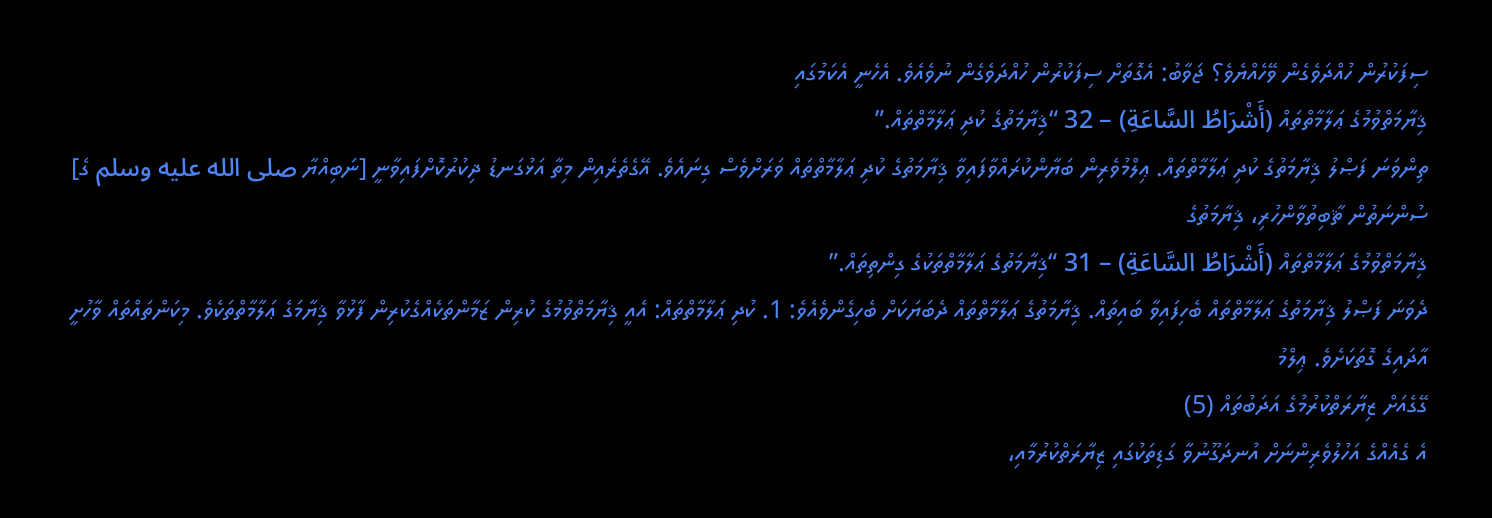ސިފަކުރުން ހުއްދަވެގެން ވޭހެއްޔެވެ؟ ޖަވާބު: އެގޮތަށް ސިފަކުރުން ހުއްދަވެގެން ނުވެއެވެ. އެހެނީ އެކަމުގައި
ޤިޔާމަތްވުމުގެ ޢަލާމާތްތައް (أَشْرَاطُ السَّاعَةِ) – 32 “ޤިޔާމަތުގެ ކުދި ޢަލާމާތްތައް.”
ތިންވަނަ ފަޞްލު ޤިޔާމަތުގެ ކުދި ޢަލާމާތްތައް. ޢިލްމުވެރިން ބަޔާންކުރައްވާފައިވާ ޤިޔާމަތުގެ ކުދި ޢަލާމާތްތައް ވަރަށްވެސް ގިނައެވެ. އޭގެތެރެއިން މިތާ އަޅުގަނޑު ޛިކުރުކޮށްފައިވާނީ [ނަބިއްޔާ صلى الله عليه وسلم ގެ] ސުންނަތުން ޘާބިތުވާންހުރި، ޤިޔާމަތުގެ
ޤިޔާމަތްވުމުގެ ޢަލާމާތްތައް (أَشْرَاطُ السَّاعَةِ) – 31 “ޤިޔާމަތުގެ ޢަލާމާތްތަކުގެ ގިންތިތައް.”
ދެވަނަ ފަޞްލު ޤިޔާމަތުގެ ޢަލާމާތްތައް ބެހިފައިވާ ބައިތައް. ޤިޔާމަތުގެ ޢަލާމާތްތައް ދެބަޔަކަށް ބެހިގެންވެއެވެ: 1. ކުދި ޢަލާމާތްތައް: އެއީ ޤިޔާމަތްވުމުގެ ކުރިން ޒަމާންތަކެއްގެކުރިން ފާޅުވާ ޤިޔާމަގެ ޢަލާމާތްތަކެވެ. މިކަންތައްތައް ވާހުށީ އާދައިގެ ގޮތަކަށެވެ. ޢިލްމު
ގޭގެއަށް ޒިޔާރަތްކުރުމުގެ އަދަބުތައް (5)
އެ ގެއެއްގެ އަހުލުވެރިންނަށް އުނދަގޫނުވާ ގަޑިތަކުގައި ޒިޔާރަތްކުރުމާއި،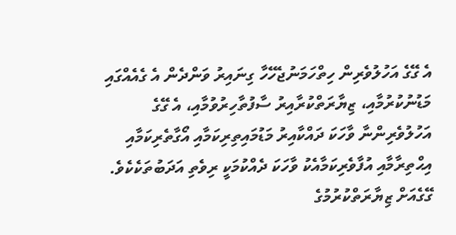އެ ގޭގެ އަހުލުވެރިން ހިތްހަމަނުޖެހޭހާ ގިނައިރު ވަންދެން އެ ގެއެއްގައި މަޑުނުކުރުމާއި، ޒިޔާރަތްކުރާއިރު ސާފުތާހިރުވުމާއި، އެ ގޭގެ އަހުލުވެރިންނާ ވާހަކަ ދައްކާއިރު މަޑުމައިތިރިކަމާއި އޯގާތެރިކަމާއި އިޙްތިރާމާއި އުފާވެރިކަމާއެކު ވާހަކަ ދެއްކުމަކީ ރިވެތި އަދަބުތަކެކެވެ.
ގޭގެއަށް ޒިޔާރަތްކުރުމުގެ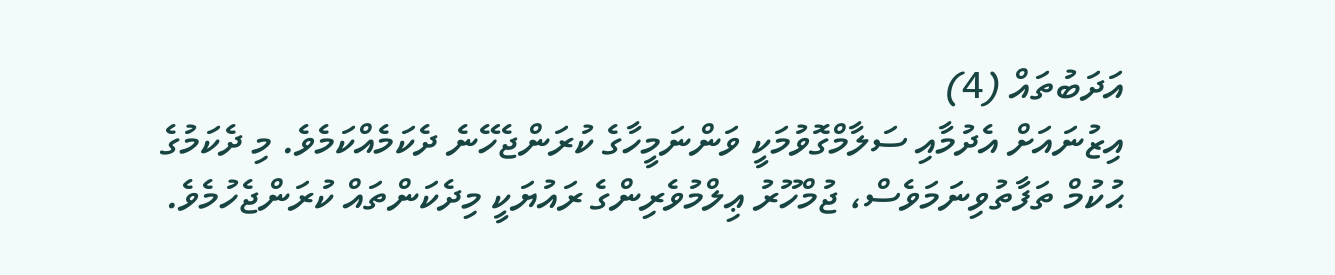އަދަބުތައް (4)
އިޒުނައަށް އެދުމާއި ސަލާމްގޮވުމަކީ ވަންނަމީހާގެ ކުރަންޖެހޭނެ ދެކަމެއްކަމެވެ. މި ދެކަމުގެ ޙުކުމް ތަފާތުވިނަމަވެސް، ޖުމްހޫރު ޢިލްމުވެރިންގެ ރައުޔަކީ މިދެކަންތައް ކުރަންޖެހުމެވެ.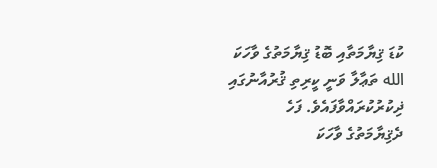ކުޑަ ޤިޔާމަތާއި ބޮޑު ޤިޔާމަތުގެ ވާހަކަ الله ތަޢާލާ ވަނީ ކީރިތި ޤުރުއާނުގައި ޛިކުރުކުރައްވާފައެވެ. ފަހެ ދެޤިޔާމަތުގެ ވާހަކަ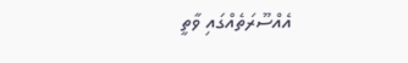އެއްސޫރަތެއްގައި ވާތީ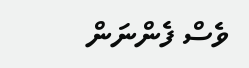ވެސް ފެންނަން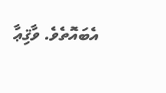އެބައޮތެވެ. ވާޤިޢާ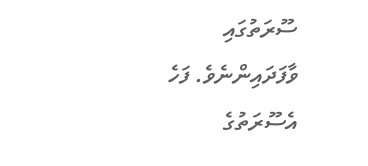ސޫރަތުގައި ވާފަދައިންނެވެ. ފަހެ އެސޫރަތުގެ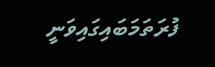ފުރަތަމަބައިގައިވަނީ